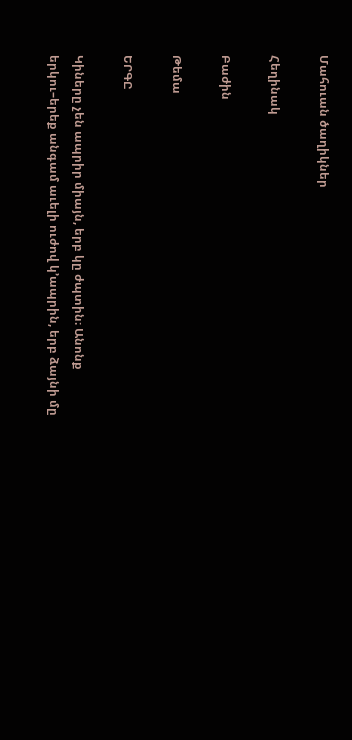Մահուան ծաղիկներ

Հեղինակ

Բաժին

Թեմա

ԵՐԳԸ

Կիները չեն ապրիր միայն, երբ կը ժպտին։ Անոնք երկու–երեք անգամ աւելի ուժով կ՚ապրին, երբ ձայնի մը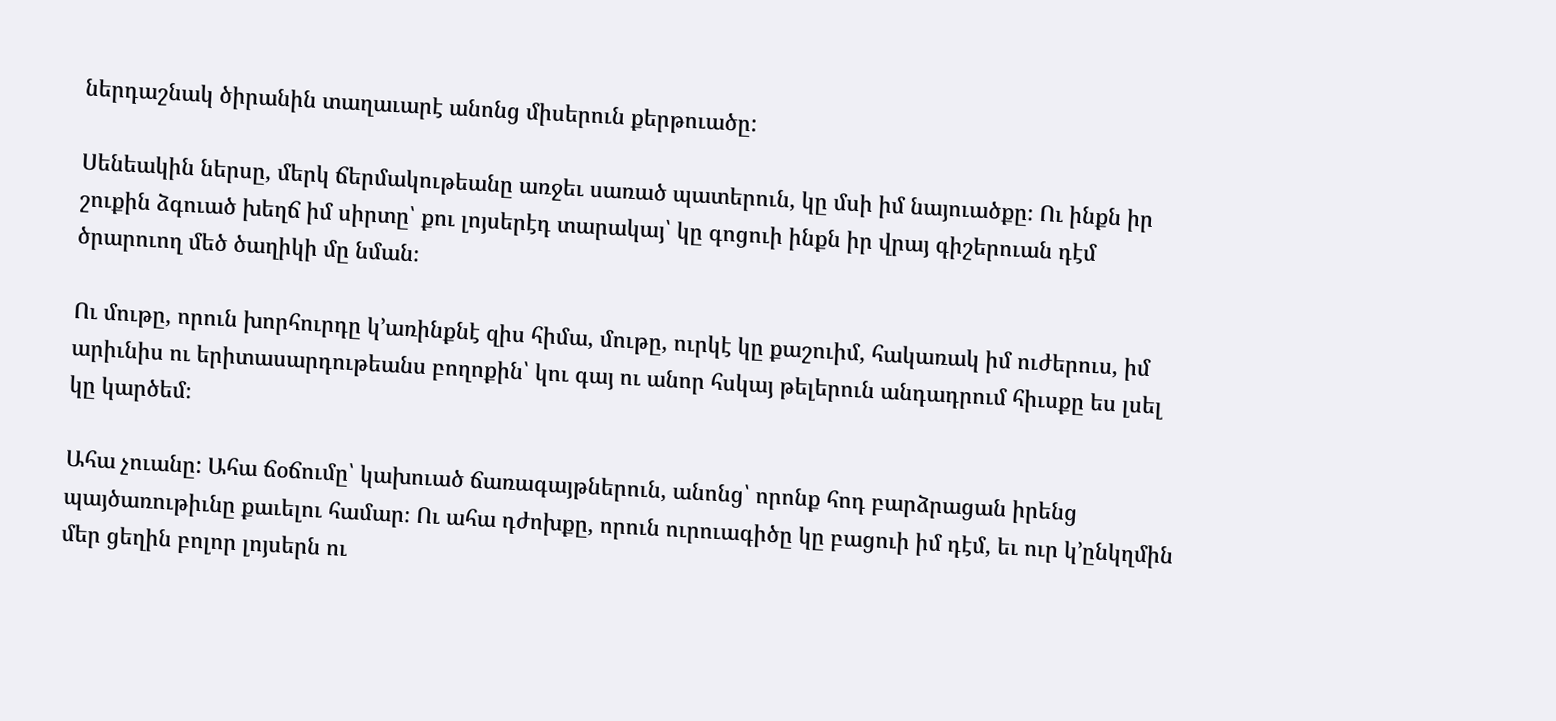ներդաշնակ ծիրանին տաղաւարէ անոնց միսերուն քերթուածը:

Սենեակին ներսը, մերկ ճերմակութեանը առջեւ սառած պատերուն, կը մսի իմ նայուածքը։ Ու ինքն իր շուքին ձգուած խեղճ իմ սիրտը՝ քու լոյսերէդ տարակայ՝ կը գոցուի ինքն իր վրայ գիշերուան դէմ ծրարուող մեծ ծաղիկի մը նման։

Ու մութը, որուն խորհուրդը կ՚առինքնէ զիս հիմա, մութը, ուրկէ կը քաշուիմ, հակառակ իմ ուժերուս, իմ արիւնիս ու երիտասարդութեանս բողոքին՝ կու գայ ու անոր հսկայ թելերուն անդադրում հիւսքը ես լսել կը կարծեմ։

Ահա չուանը: Ահա ճօճումը՝ կախուած ճառագայթներուն, անոնց՝ որոնք հոդ բարձրացան իրենց պայծառութիւնը քաւելու համար։ Ու ահա դժոխքը, որուն ուրուագիծը կը բացուի իմ դէմ, եւ ուր կ՚ընկղմին մեր ցեղին բոլոր լոյսերն ու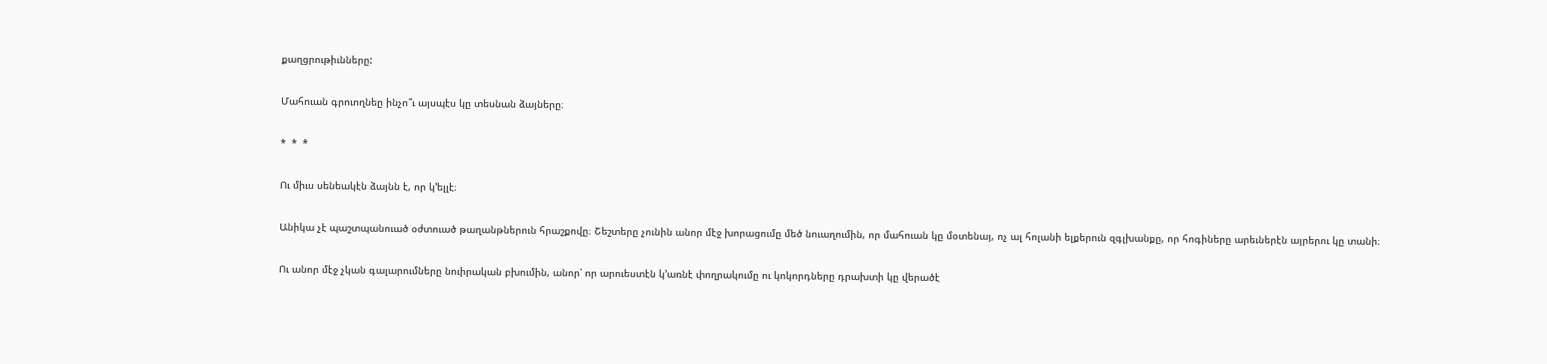քաղցրութիւնները:

Մահուան գրուողնեը ինչո՞ւ այսպէս կը տեսնան ձայները։

*  *  *

Ու միւս սենեակէն ձայնն է, որ կ՚ելլէ։

Անիկա չէ պաշտպանուած օժտուած թաղանթներուն հրաշքովը։ Շեշտերը չունին անոր մէջ խորացումը մեծ նուաղումին, որ մահուան կը մօտենայ, ոչ ալ հոլանի ելքերուն զգլխանքը, որ հոգիները արեւներէն այրերու կը տանի։

Ու անոր մէջ չկան գալարումները նուիրական բխումին, անոր՝ որ արուեստէն կ՚առնէ փողրակումը ու կոկորդները դրախտի կը վերածէ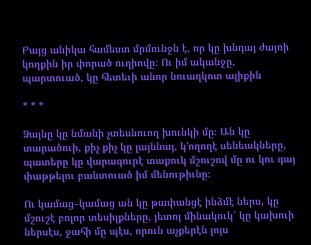Բայց անիկա համեստ մրմունջն է, որ կը խնդայ ժայռի կողքին իր փորած ուղիովը։ Ու իմ ականջը, պարտուած, կը հետեւի անոր նուաղկոտ ալիքին

* * *

Ձայնը կը նմանի չտեսնուող խունկի մը։ Ան կը տարածուի, քիչ քիչ կը լայննայ, կ՚ողողէ սենեակները, պատերը կը վարագուրէ տաքուկ մշուշով մը ու կու գայ փաթթելու բանտուած իմ մենութիւնը։

Ու կամաց–կամաց ան կը թափանցէ ինձմէ ներս, կը մշուշէ բոլոր տեսիլքները, յետոյ մինակուկ՝ կը կախուի ներսէս, ջահի մը պէս, որուն աչքերէն լոյս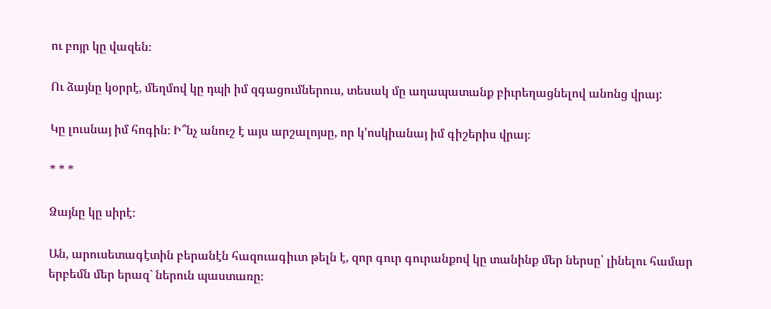ու բոյր կը վազեն։

Ու ձայնը կօրրէ, մեղմով կը դպի իմ զգացումներուս, տեսակ մը աղապատանք բիւրեղացնելով անոնց վրայ:

Կը լուսնայ իմ հոգին։ Ի՞նչ անուշ է այս արշալոյսը, որ կ՚ոսկիանայ իմ գիշերիս վրայ։

* * *

Ձայնը կը սիրէ։

Ան, արուսետագէտին բերանէն հազուագիւտ թելն է, զոր գուր գուրանքով կը տանինք մեր ներսը՝ լինելու համար երբեմն մեր երազ` ներուն պաստառը։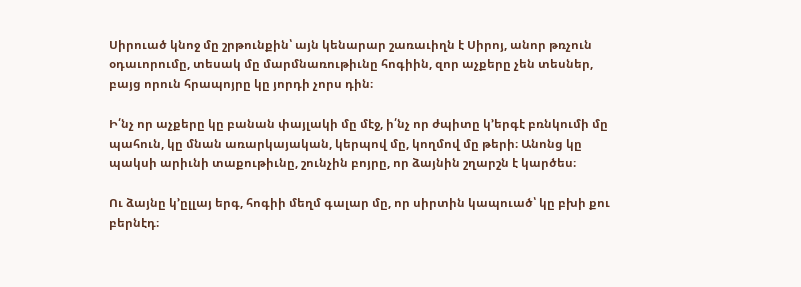Սիրուած կնոջ մը շրթունքին՝ այն կենարար շառաւիղն է Սիրոյ, անոր թռչուն օդաւորումը, տեսակ մը մարմնառութիւնը հոգիին, զոր աչքերը չեն տեսներ, բայց որուն հրապոյրը կը յորդի չորս դին։

Ի՛նչ որ աչքերը կը բանան փայլակի մը մէջ, ի՛նչ որ ժպիտը կ՚երգէ բռնկումի մը պահուն, կը մնան առարկայական, կերպով մը, կողմով մը թերի։ Անոնց կը պակսի արիւնի տաքութիւնը, շունչին բոյրը, որ ձայնին շղարշն է կարծես։

Ու ձայնը կ՚ըլլայ երգ, հոգիի մեղմ գալար մը, որ սիրտին կապուած՝ կը բխի քու բերնէդ։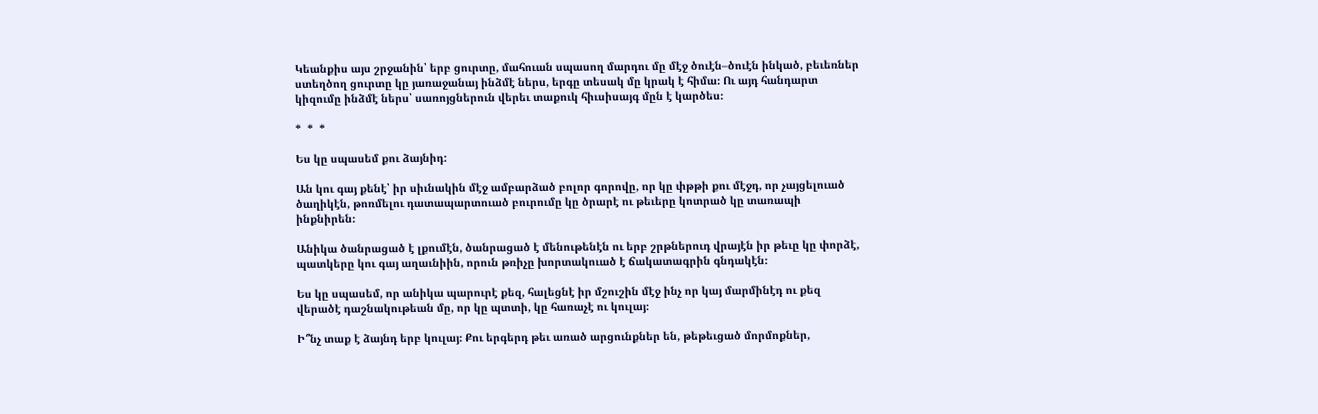Կեանքիս այս շրջանին՝ երբ ցուրտը, մահուան սպասող մարդու մը մէջ ծուէն–ծուէն ինկած, բեւեռներ ստեղծող ցուրտը կը յառաջանայ ինձմէ ներս, երգը տեսակ մը կրակ է հիմա։ Ու այդ հանդարտ կիզումը ինձմէ ներս՝ սառոյցներուն վերեւ տաքուկ հիւսիսայգ մըն է կարծես։

*  *  *

Ես կը սպասեմ քու ձայնիդ:

Ան կու գայ քենէ՝ իր սիւնակին մէջ ամբարձած բոլոր գորովը, որ կը փթթի քու մէջդ, որ չայցելուած ծաղիկէն, թոռմելու դատապարտուած բուրումը կը ծրարէ ու թեւերը կոտրած կը տառապի ինքնիրեն։

Անիկա ծանրացած է լքումէն, ծանրացած է մենութենէն ու երբ շրթներուդ վրայէն իր թեւը կը փորձէ, պատկերը կու գայ աղաւնիին, որուն թռիչը խորտակուած է ճակատագրին գնդակէն։

Ես կը սպասեմ, որ անիկա պարուրէ քեզ, հալեցնէ իր մշուշին մէջ ինչ որ կայ մարմինէդ ու քեզ վերածէ դաշնակութեան մը, որ կը պտտի, կը հառաչէ ու կուլայ։

Ի՞նչ տաք է ձայնդ երբ կուլայ։ Քու երգերդ թեւ առած արցունքներ են, թեթեւցած մորմոքներ,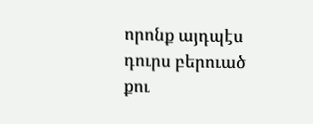որոնք այդպէս դուրս բերուած քու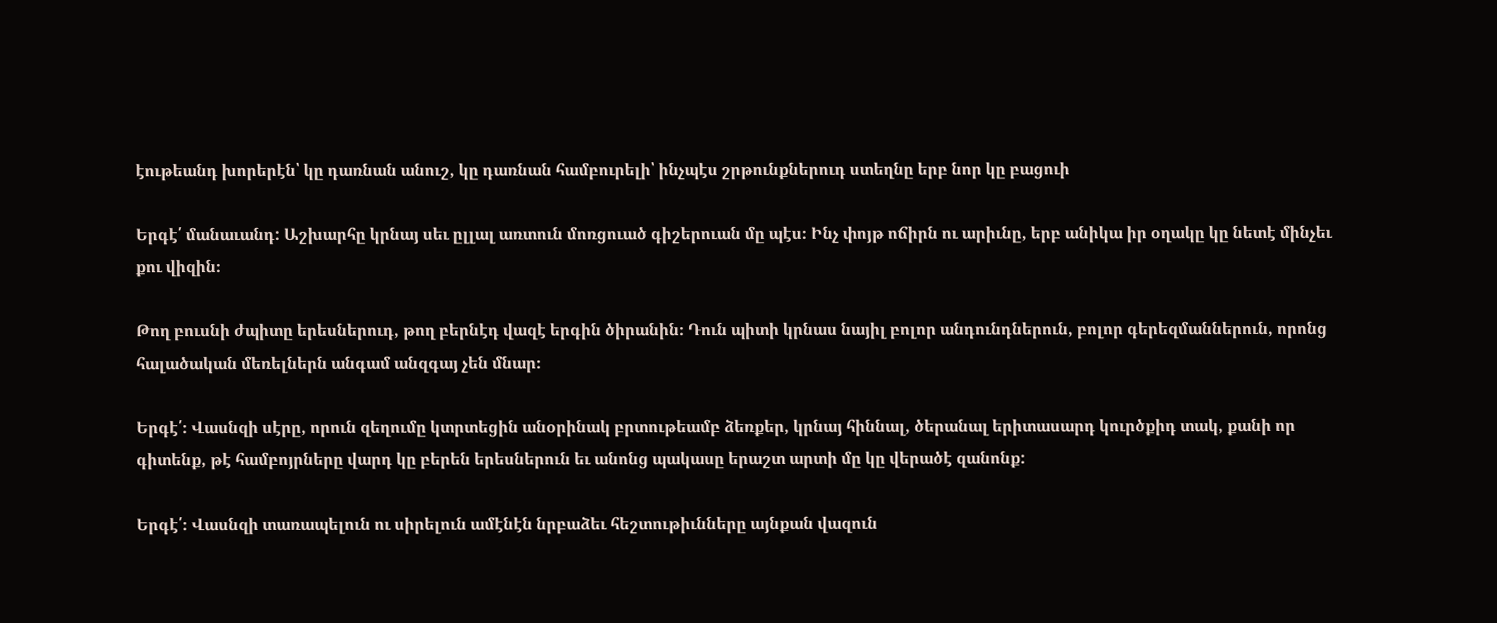էութեանդ խորերէն՝ կը դառնան անուշ, կը դառնան համբուրելի՝ ինչպէս շրթունքներուդ ստեղնը երբ նոր կը բացուի

Երգէ՛ մանաւանդ: Աշխարհը կրնայ սեւ ըլլալ առտուն մոռցուած գիշերուան մը պէս։ Ինչ փոյթ ոճիրն ու արիւնը, երբ անիկա իր օղակը կը նետէ մինչեւ քու վիզին։

Թող բուսնի ժպիտը երեսներուդ, թող բերնէդ վազէ երգին ծիրանին։ Դուն պիտի կրնաս նայիլ բոլոր անդունդներուն, բոլոր գերեզմաններուն, որոնց հալածական մեռելներն անգամ անզգայ չեն մնար։

Երգէ՛։ Վասնզի սէրը, որուն զեղումը կտրտեցին անօրինակ բրտութեամբ ձեռքեր, կրնայ հիննալ, ծերանալ երիտասարդ կուրծքիդ տակ, քանի որ գիտենք, թէ համբոյրները վարդ կը բերեն երեսներուն եւ անոնց պակասը երաշտ արտի մը կը վերածէ զանոնք:

Երգէ՛։ Վասնզի տառապելուն ու սիրելուն ամէնէն նրբաձեւ հեշտութիւնները այնքան վազուն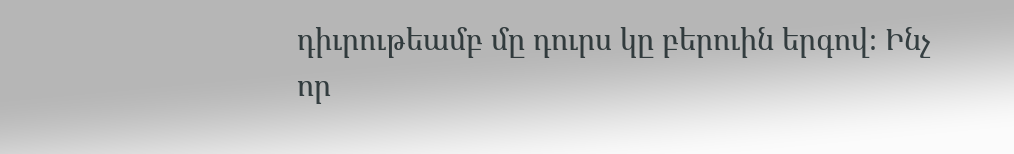դիւրութեամբ մը դուրս կը բերուին երգով։ Ինչ որ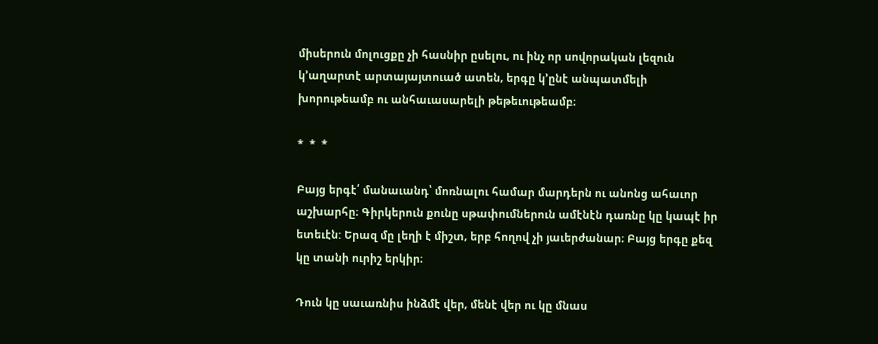միսերուն մոլուցքը չի հասնիր ըսելու, ու ինչ որ սովորական լեզուն կ՚աղարտէ արտայայտուած ատեն, երգը կ՚ընէ անպատմելի խորութեամբ ու անհաւասարելի թեթեւութեամբ։

*  *  *

Բայց երգէ՛ մանաւանդ՝ մոռնալու համար մարդերն ու անոնց ահաւոր աշխարհը։ Գիրկերուն քունը սթափումներուն ամէնէն դառնը կը կապէ իր ետեւէն: Երազ մը լեղի է միշտ, երբ հողով չի յաւերժանար։ Բայց երգը քեզ կը տանի ուրիշ երկիր։

Դուն կը սաւառնիս ինձմէ վեր, մենէ վեր ու կը մնաս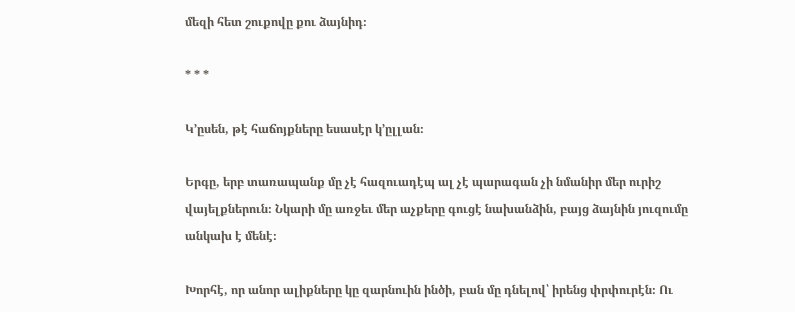մեզի հետ շուքովը քու ձայնիդ։

* * *

Կ՚ըսեն, թէ հաճոյքները եսասէր կ՚ըլլան։

Երգը, երբ տառապանք մը չէ հազուադէպ ալ չէ պարագան չի նմանիր մեր ուրիշ վայելքներուն։ Նկարի մը առջեւ մեր աչքերը գուցէ նախանձին, բայց ձայնին յուզումը անկախ է մենէ։

Խորհէ, որ անոր ալիքները կը զարնուին ինծի, բան մը դնելով՝ իրենց փրփուրէն։ Ու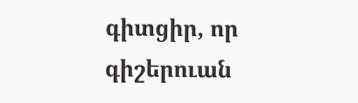գիտցիր, որ գիշերուան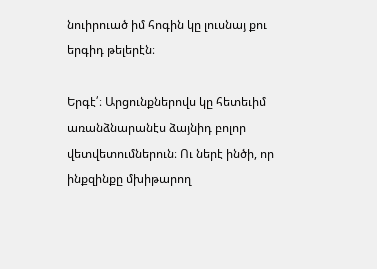նուիրուած իմ հոգին կը լուսնայ քու երգիդ թելերէն։

Երգէ՛։ Արցունքներովս կը հետեւիմ առանձնարանէս ձայնիդ բոլոր վետվետումներուն։ Ու ներէ ինծի, որ ինքզինքը մխիթարող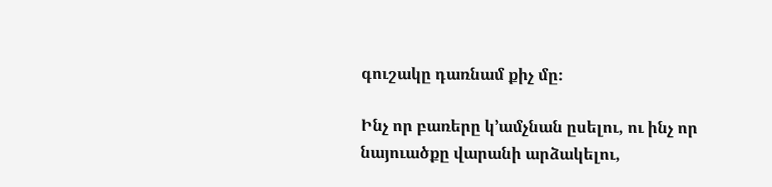գուշակը դառնամ քիչ մը։

Ինչ որ բառերը կ՚ամչնան ըսելու, ու ինչ որ նայուածքը վարանի արձակելու,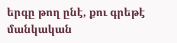երգը թող ընէ, քու գրեթէ մանկական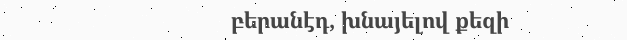բերանէդ, խնայելով քեզի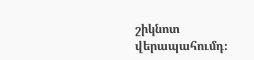շիկնոտ վերապահումդ։